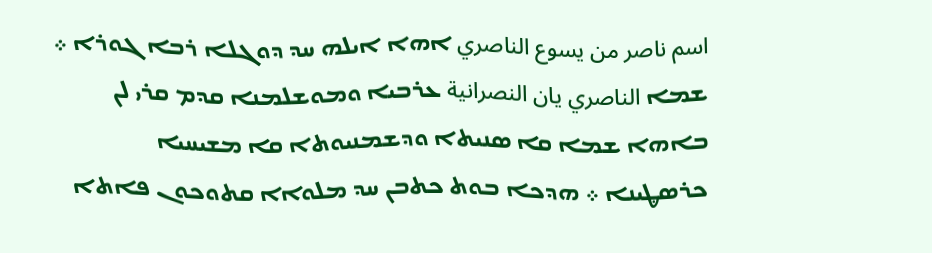اسم ناصر من يسوع الناصري ܐܗܐ ܐܝܠܗ ܚܕ ܕܘܓܠܐ ܪܒܐ ܓܘܪܐ ܀ ܫܡܐ الناصري يان النصرانية ܥܪܒܝܐ ܘܡܘܫܠܡܢܐ ܩܕܡ ܩܪܝ ܠܢ ܒܐܗܐ ܫܡܐ ܩܐ ܤܢܝܬܐ ܘܕܫܡܢܝܘܬܐ ܩܐ ܡܫܝܚܝܐ ܟܪܣܜܝܢܐ ܀ ܗܕܟܐ ܒܘܬ ܟܬܒܢ ܚܕ ܡܠܘܐܐ ܩܬܘܟܘܢ ܦܐܬܐ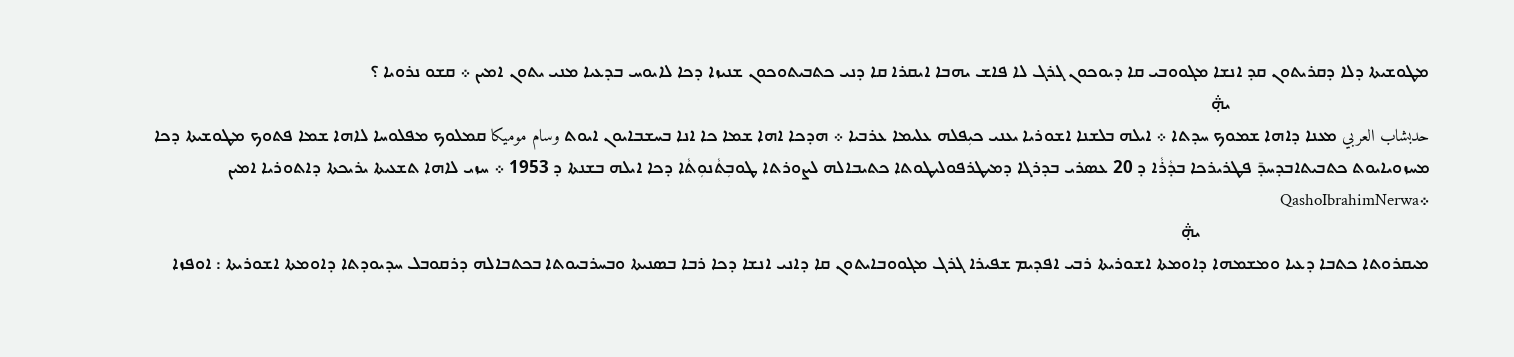ܡܛܘܫܝܬܐ ܕܠܐ ܕܩܪܝܬܘܢ ܩܕ ܐܢܫܐ ܡܓܘܘܒܝ ܩܐ ܕܝܘܟܘܢ ܓܪܓ ܠܐ ܦܐܫ ܝܗܒܐ ܐܝܩܪܐ ܩܐ ܕܢܝ ܟܬܒܝܬܘܟܘܢ ܫܢܝܙܐ ܕܟܐ ܠܐܝܘܚ ܒܕܥܝܐ ܡܢܝ ܝܬܘܢ ܐܡܝܢ ܀ ܩܫܘ ܢܪܘܝܐ ؟
                                              ܞ
حدبشاب العربي ܡܥܢܐ ܕܐܗܐ ܫܡܘܟ ܚܕܬܐ ܀ ܐܝܠܗ ܒܠܫܢܐ ܐܫܘܪܝܐ ܝܥܢܝ ܟܝܼܦܠܗ ܥܠܝܡܐ ܥܪܒܝܐ ܀ ܗܕܟܐ ܐܗܐ ܫܡܐ ܟܐ ܐܢܐ ܒܚܫܒܐܝܘܢ ܐܝܘܬ وسام موميكا ܩܡܠܘܟ ܡܦܠܘܚܐ ܠܐܗܐ ܫܡܐ ܦܬܘܟ ܡܛܘܫܝܬܐ ܕܟܐ ܡܚܙܘܝܐܝܘܬ ܟܬܒܝܬܐܒܕܚܕ̄ ܦܛܪܝܪܟܐ ܒܕܵܪܵܐ ܕ 20 ܥܣܪܝ ܒܕܪܓܐ ܕܡܝܛܪܦܘܠܝܛܘܬܐ ܟܬܝܒܐܠܗ ܠܨܘܪܬܐ ܛܘܒܼܬܵܢܘܼܬܵܐ ܕܟܐ ܐܝܠܗ ܒܫܢܬܐ ܕ 1953 ܀ ܚܙܝ ܠܐܗܐ ܬܫܥܝܬܐ ܝܪܝܟܬܐ ܕܐܬܘܪܝܐ ܐܡܝܢ ܀QashoIbrahimNerwa
                                                     ܞ
ܡܝܩܪܘܬܐ ܟܬܒܐ ܕܥܝܐ ܘܡܫܡܗܐ ܕܐܘܡܬܐ ܐܫܘܪܝܬܐ ܪܒܝ ܐܦܕܝܡ ܫܦܝܪܐ ܓܪܓ ܡܓܘܘܒܐܝܬܘܢ ܩܐ ܕܐܢܝ ܐܢܫܐ ܕܟܐ ܪܒܐ ܒܤܢܝܬܐ ܘܒܚܪܒܝܘܬܐ ܒܟܬܒܐܠܗ ܕܪܩܘܒܠ ܚܕܝܘܕܬܐ ܕܐܘܡܬܐ ܐܫܘܪܝܬܐ : ܐܘܦܙܐ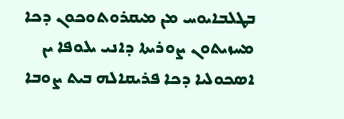ܒܛܠܒܐܝܘܚ ܡܢ ܡܝܩܪܘܬܘܟܘܢ ܕܟܐ ܡܚܙܝܬܘܢ ܨܘܪܝܬܐ ܕܐܢܝ ܝܠܘܦܐ ܝܢ ܐܤܟܘܠܝܐ ܕܟܐ ܦܪܝܩܐܠܗ ܒܝܬ ܨܘܒܐ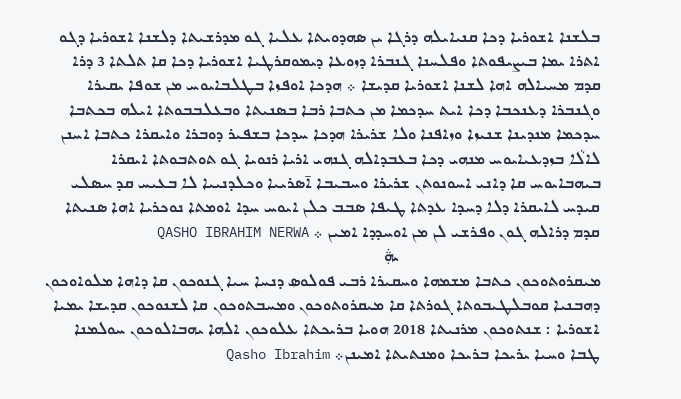ܒܠܫܢܐ ܐܫܘܪܝܐ ܕܟܐ ܩܢܝܐܝܠܗ ܕܪܓܐ ܝܢ ܣܗܕܘܝܬܐ ܥܠܝܐ ܓܘ ܡܕܪܫܝܬܐ ܕܠܫܢܐ ܐܫܘܪܝܐ ܕܓܘ ܐܬܪܐ ܝܡܐ ܒܝܨܝܦܘܬܐ ܘܦܠܚܢܐ ܓܢܒܪܐ ܕܙܘܥܐ ܕܝܡܘܩܪܛܝܐ ܐܫܘܪܝܐ ܕܟܐ ܩܐ ܬܠܬܐ 3 ܕܪܐ   ܩܕܡ ܡܚܝܐܠܗ ܐܗܐ ܠܫܢܐ ܐܫܘܪܝܐ ܩܕܝܫܐ ܀ ܗܕܟܐ ܐܘܦܙܐ ܒܛܠܒܐܝܘܚ ܡܢ ܫܘܦܐ ܝܩܝܪܐ ܘܓܢܒܪܐ ܕܥܢܟܒܐ ܕܟܐ ܐܝܬ ܚܕܟܡܐ ܡܢ ܟܬܒܐ ܪܒܐ ܒܤܢܝܬܐ ܘܒܥܠܒܒܘܬܐ ܐܝܠܗ ܒܟܬܒܐ ܚܕܟܡܐ ܡܢܕܝܢܐ ܫܢܝܙܐ ܘܙܐܦܢܐ ܘܠܐ ܫܪܝܪܐ ܗܕܟܐ ܚܕܟܐ ܒܫܦܝܪ ܕܘܒܪܐ ܘܐܝܩܪܐ ܟܬܒܐ ܐܚܢܢ  ܠܐܠܵܐ ܒܙܕܥܝܐܝܘܚ ܡܢܗܝ ܕܟܐ ܒܥܒܕܐܠܗ ܓܢܗܝ ܐܪܝܐ ܪܢܘܝܐ ܓܘ ܬܘܬܒܘܬܐ ܐܝܩܪܐ ܒܝܗܒܐܝܘܚ ܩܐ ܕܐܢܝ ܐܚܘܢܘܬܢ ܫܪܝܪܐ ܘܚܒܝܒܐ ܐ̄ܣܪܝܝܐ ܘܟܠܕܢܝܝܐ ܠܐ ܒܥܝܚ ܩܕ ܚܤܠܝ ܩܝܕܚ ܠܐܝܩܪܐ ܕܠܐ ܕܚܕܐ ܥܕܬܐ ܛܝܦܐ ܣܒܒ ܟܠܢ ܐܝܘܚ ܚܕܐ ܐܘܡܬܐ ܢܘܟܪܝܐ ܐܗܐ ܤܢܝܬܐ ܩܕܡ ܕܪܐܠܗ ܓܘܢ ܘܦܪܫܝ ܠܢ ܡܢ ܐܘܚܕܕܐ ܐܡܝܢ ܀ QASHO IBRAHIM NERWA
                                             ܞ
ܡܝܩܪܘܬܘܟܘܢ ܟܬܒܐ ܡܫܡܗܐ ܘܚܩܝܪܐ ܪܒܝ ܦܘܠܘܤ ܕܢܚܐ ܚܝܐ ܓܢܘܟܘܢ ܩܐ ܕܐܗܐ ܡܠܘܐܘܟܘܢ ܕܗܒܢܝܐ ܩܘܒܠܛܝܒܘܬܐ ܓܘܪܬܐ ܩܐ ܡܝܩܪܘܬܘܟܘܢ ܘܡܚܒܬܘܟܘܢ ܩܐ ܠܫܢܘܟܘܢ ܩܕܝܫܐ ܝܡܝܐ ܐܫܘܪܝܐ : ܫܢܬܘܟܘܢ ܡܪܢܝܬܐ 2018 ܗܘܝܐ ܒܪܝܟܬܐ ܥܠܘܟܘܢ ܐܠܗܐ ܝܗܒܐܠܘܟܘܢ ܚܘܠܡܢܐ ܛܒܐ ܘܚܝܐ ܝܪܝܟܐ ܒܪܝܟܐ ܘܡܢܬܝܬܐ ܐܡܝܢܢ܀ Qasho Ibrahim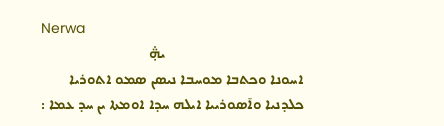Nerwa
                                       ܞ
ܐܚܘܢܐ ܘܟܬܒܐ ܡܘܚܒܐ ܢܝܤܢ ܤܡܘ ܐܬܘܪܝܐ ܟܠܕܢܝܐ ܘܐ̄ܤܘܪܝܝܐ ܐܝܠܗ ܚܕܐ ܐܘܡܬܐ ܝܢ ܚܕ ܥܡܐ :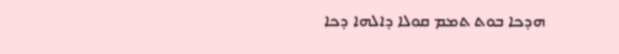ܗܕܟܐ ܒܘܬ ܬܡܡ ܩܘܠܐ ܕܐܠܗܐ ܕܟܐ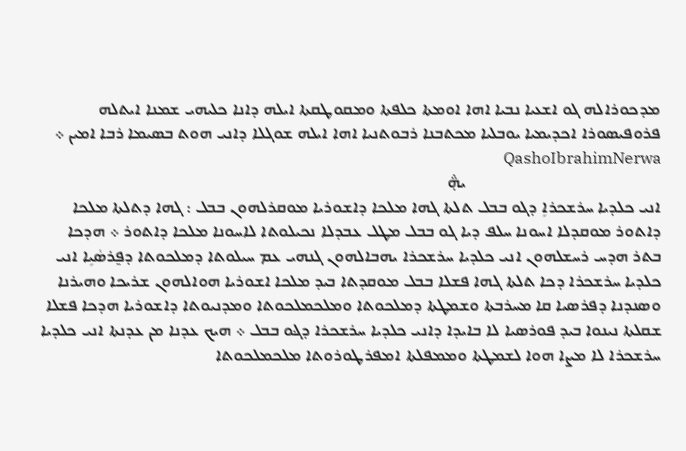ܡܕܟܘܪܐܠܗ ܓܘ ܐܫܥܝܐ ܢܒܝܐ ܐܗܐ ܐܘܡܬܐ ܟܠܦܬܐ ܘܡܩܘܛܩܬܐ ܐܝܠܗ ܕܐܢܐ ܟܠܝܗܝ ܫܡܢܐ ܐܝܬܠܗ ܦܪܘܦܝܣܘܪܐ ܐܟܕܝܡܝܐ ܝܘܒܠܝܐ ܡܟܬܒܢܐ ܪܒܘܬܢܝܐ ܐܗܐ ܐܝܠܗ ܫܘܓܠܐ ܕܐܢܝ ܗܘܬ ܒܤܝܡܐ ܪܒܐ ܐܡܝܢ ܀ QashoIbrahimNerwa
                                                ܞ
ܐܢܝ ܟܠܕܝܐ ܚܪܫܟܪܐܹ ܕܓܘ ܒܒܠ ܬܠܬܐ ܓܗܐ ܡܠܟܐ ܕܐܫܘܪܝܐ ܡܘܩܪܠܗܘܢ ܒܒܠ : ܓܗܐ ܕܬܠܬܐ ܡܠܟܐ ܕܐܬܘܪ ܡܘܩܕܠܐ ܐܚܘܢܐ ܚܠܦ ܕܝܐ ܓܘ ܒܒܠ ܡܛܠ ܥܒܕܠܐ ܢܟܝܠܘܬܐ ܠܐܚܘܢܐ ܡܠܟܐ ܕܐܬܘܪ ܀ ܗܕܟܐ ܒܬܪ ܗܕܚ ܪܚܫܠܗܘܢ ܐܢܝ ܟܠܕܝܐ ܚܪܫܟܪܐ ܝܗܒܐܠܗܘܢ ܓܢܗܝ ܥܡ ܚܝܠܘܬܐ ܕܡܠܟܘܬܐ ܕܦ̰ܪܣܵܝܹܐ ܐܢܝ ܟܠܕܝܐ ܚܪܫܟܪܐ ܕܟܐ ܬܠܬܐ ܓܗܐ ܦܫܠܐ ܒܒܠ ܡܘܩܕܬܐ ܒܝܕ ܡܠܟܐ ܐܫܘܪܝܐ ܗܘܐܠܗܘܢ ܫܪܝܟܐ ܘܗܝܪܢܐ ܘܣܢܕܢܐ ܕܦܪܣܝܐ ܩܐ ܡܚܪܒܬܐ ܘܫܡܛܬܐ ܕܡܠܟܘܬܐ ܘܡܠܟܡܠܟܘܬܐ ܘܡܕܢܝܘܬܐ ܕܐܫܘܪܝܐ ܗܕܟܐ ܦܫܠܐ ܫܩܠܬܐ ܢܝܢܘܐ ܒܝܕ ܦܘܪܣܝܐ ܠܐ ܒܐܝܕܐ ܕܐܢܝ ܟܠܕܝܐ ܚܪܫܟܪܐ ܕܔܘ ܒܒܠ ܀ ܗܝܟ ܥܕܢܐ ܡܢ ܥܕܢܬܐ ܐܢܝ ܟܠܕܝܐ ܚܪܫܟܪܐ ܠܐ ܡܨܐ ܗܘܐ ܠܫܡܛܬܐ ܘܡܡܦܠܬܐ ܐܡܦܪܛܘܪܘܬܐ ܡܠܟܡܠܟܘܬܐ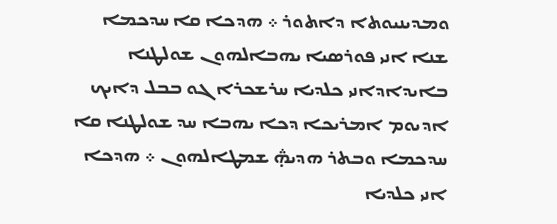ܘܡܕܝܢܝܘܬܐ ܕܐܬܘܪ ܀ ܗܕܟܐ ܩܐ ܚܕܟܡܐ ܫܢܐ ܐܢܝ ܦܘܪܣܝܐ ܝܗܒܐܠܗܘܢ ܫܘܠܛܢܐ ܒܐܝܕܐܕܐܢܝ ܟܠܕܝܐ ܚܪܫܟܪܐ ܓܘ ܒܒܠ ܕܐܝܟ ܐܕܝܘܡ ܐܡܪܝܟܐ ܕܟܐ ܝܗܒܐ ܚܕ ܫܘܠܛܢܐ ܩܐ ܚܕܟܡܐ ܘܒܬܪ ܗܕܞ ܫܡܛܐܠܗܘܢ ܀ ܗܕܟܐ ܐܢܝ ܟܠܕܝܐ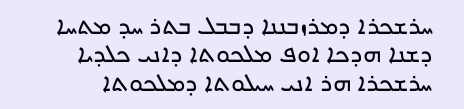ܚܪܫܟܪܐ ܕܡܪܙܒܢܢܐ ܕܒܒܠ ܒܬܪ ܚܕ ܡܬܚܐ ܕܫܢܐ ܗܕܟܐ ܐܘܦ ܡܠܟܘܬܐ ܕܐܢܝ ܟܠܕܝܐ ܚܪܫܟܪܐ ܗܪ ܐܢܝ ܚܝܠܘܬܐ ܕܡܠܟܘܬܐ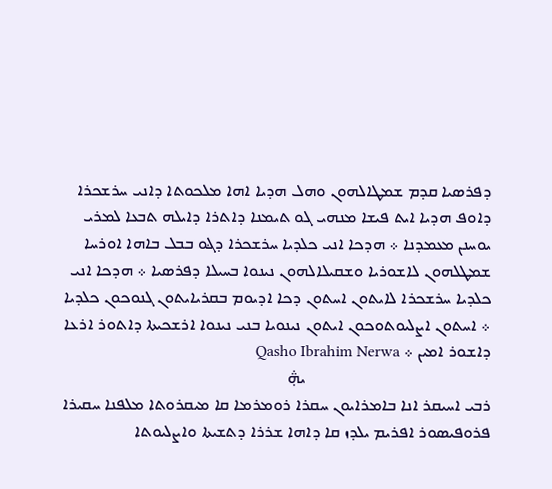ܕܦܪܣܝܐ ܩܕܡ ܫܡܛܐܠܗܘܢ ܘܗܠ ܗܕܝܐ ܐܗܐ ܡܠܟܘܬܐ ܕܐܢܝ ܚܪܫܟܪܐ ܕܐܘܦ ܗܕܝܐ ܐܝܬ ܦܝܫܐ ܡܢܗܝ ܓܘ ܬܝܡܢܐ ܕܐܬܪܐ ܕܐܝܠܗ ܬܒܥܐ ܠܡܪܝ ܝܘܚܢܢ ܡܥܡܕܢܐ ܀ ܗܕܟܐ ܐܢܝ ܟܠܕܝܐ ܚܪܫܟܪܐ ܕܔܘ ܒܒܠ ܒܐܗܐ ܐܘܪܚܐ ܫܡܛܠܗܘܢ ܠܐܫܘܪܝܐ ܘܫܩܝܠܐܠܗܘܢ ܢܝܢܘܐ ܒܚܝܠܐ ܕܦܪܣܝܐ ܀ ܗܕܟܐ ܐܢܝ ܟܠܕܝܐ ܚܪܫܟܪܐ ܠܐܝܬܘܢ ܐܚܬܘܢ ܕܟܐ ܐܕܝܘܡ ܒܩܪܝܐܝܬܘܢ ܓܢܘܟܘܢ ܟܠܕܝܐ ܀ ܐܚܬܘܢ ܐܨܠܝܘܬܘܟܘܢ ܐܝܬܘܢ ܢܝܢܘܝܐ ܒܢܝ ܢܝܢܘܐ ܐܪܫܟܝܬܐ ܕܐܬܘܪ ܐܪܥܐ ܕܐܫܘܪ ܐܡܝܢ ܀ Qasho Ibrahim Nerwa
                                             ܞ
ܪܒܝ ܐܚܝܩܪ ܐܢܐ ܒܐܡܪܐܝܘܢ ܚܩܪܐ ܪܘܡܪܡܐ ܩܐ ܡܝܩܪܘܬܐ ܡܠܦܢܐ ܚܩܝܪܐ ܦܪܘܦܝܣܘܪ ܐܦܪܝܡ ܝܠܕܙ ܩܐ ܕܐܗܐ ܫܪܪܐ ܕܬܫܝܬܐ ܘܐܨܠܝܘܬܐ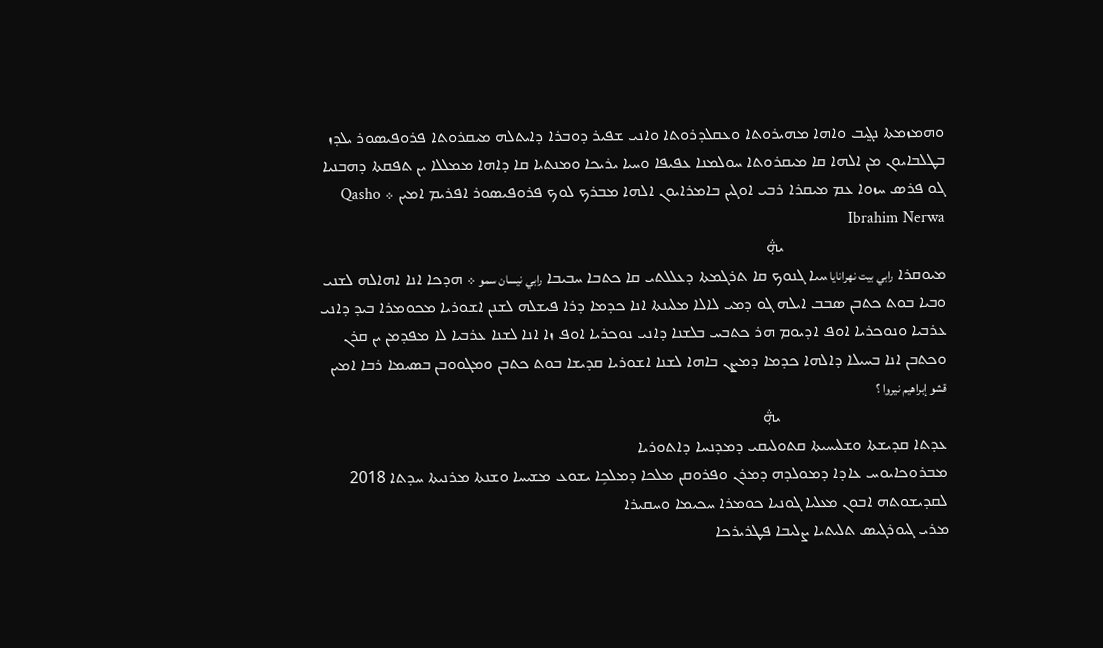ܘܗܡܙܡܬܐ ܢܓ̰ܝܒ ܘܐܗܐ ܡܗܝܪܘܬܐ ܘܥܩܠܕܪܘܬܐ ܘܐܢܝ ܫܦܝܪ ܕܘܒܪܐ ܕܐܝܬܠܗ ܡܝܩܪܘܬܐ ܦܪܘܦܝܤܘܪ ܝܠܕܙ ܒܛܠܒܐܝܘܢ ܡܢ ܐܠܗܐ ܩܐ ܡܝܩܪܘܬܐ ܚܘܠܡܢܐ ܥܦܝܦܐ ܘܚܝܐ ܝܪܝܟܐ ܘܡܢܬܝܐ ܩܐ ܕܐܗܐ ܡܡܠܠܐ ܝܢ ܬܦܩܬܐ ܕܗܒܢܝܐ ܓܘ ܦܪܣ ܚܙܘܐ ܥܡ ܡܝܩܪܐ ܪܒܝ ܐܘܓܝܢ ܒܐܡܪܐܝܘܢ ܐܠܗܐ ܡܒܪܟ ܠܘܟ ܦܪܘܦܝܣܘܪ ܐܦܪܝܡ ܐܡܝܢ ܀ Qasho Ibrahim Nerwa
                                       ܞ
ܡܝܘܩܪܐ رابي بيت نهرانايا ܚܝܐ ܓܢܘܟ ܩܐ ܬܪܓܡܬܐ ܕܥܠܠܬܝ ܩܐ ܟܬܒܐ ܚܒܝܒܐ رابي نيسان سمو ܀ ܗܕܟܐ ܐܢܐ ܐܗܐܠܗ ܠܫܢܝ ܘܒܝܐ ܒܘܬ ܟܬܒܢ ܤܒܒ ܐܝܠܗ ܓܘ ܕܡܝ ܠܐܠܐ ܡܠܝܢܬܐ ܐܢܐ ܟܕܡܐ ܕܪܐ ܦܝܫܠܗ ܠܫܢܢ ܐܫܘܪܝܐ ܡܟܘܡܪܐ ܒܝܕ ܕܐܢܝ ܥܪܒܝܐ ܘܢܘܟܪܝܐ ܐܘܦ ܐܕܝܘܡ ܗܪ ܟܬܒܚ ܒܠܫܢܐ ܕܐܢܝ ܢܘܟܪܝܐ ܐܘܦ ܙܐ ܐܢܐ ܠܫܢܐ ܥܪܒܝܐ ܠܐ ܡܦܕܡܢ ܝܢ ܩܪܢ ܘܟܬܒܢ ܐܢܐ ܒܚܝܠܐ ܕܐܠܗܐ ܟܕܡܐ ܕܡܨܢ ܒܐܗܐ ܠܫܢܐ ܐܫܘܪܝܐ ܩܕܝܫܐ ܒܘܬ ܟܬܒܢ ܘܡܓܘܘܒܢ ܒܤܝܡܐ ܪܒܐ ܐܡܝܢ قشو إبراهيم نيروا ؟
                                        ܞ
ܥܕܬܐ ܩܕܝܫܬܐ ܘܫܠܝܚܝܬܐ ܩܬܘܠܝܩܝ ܕܡܕܢܚܐ ܕܐܬܘܪܝܐ
ܡܒܪܘܟܐܝܘܚ ܥܐܕܐ ܕܡܘܠܕܗ ܕܡܪܢ ܘܦܪܘܩܢ ܡܠܟܐ ܕܡܠܟܹܐ ܝܫܘܥ ܡܫܝܚܐ ܘܫܢܬܐ ܡܪܢܝܬܐ ܚܕܬܐ 2018
ܠܩܕܝܫܘܬܗ ܐܒܘܢ ܡܥܠܝܐ ܓܘܢܝܐ ܟܘܡܪܐ ܚܟܝܡܐ ܘܚܩܝܪܐ
ܡܪܝ ܓܝܘܪܓܝܣ ܬܠܝܬܝܐ ܨܠܝܒܐ ܦܛܪܝܪܟܐ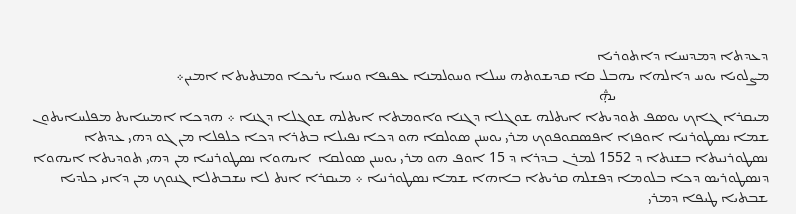ܕܥܕܬܐ ܕܡܕܢܚܐ ܕܐܬܘܪܝܐ
ܡܨܠܘܝܐ ܝܘܚ ܕܐܠܗܐ ܝܗܒܠ ܩܐ ܩܕܝܫܘܬܗ ܚܝܠܐ ܘܚܘܠܡܢܐ ܥܦܝܦܐ ܘܚܝܐ ܝܪܝܟܐ ܘܡܢܬܝܬܐ ܐܡܝܢ܀
                                          ܞ
ܡܝܩܪܐ ܓܐܟ ܝܘܤܦ ܬܘܕܝܬܐ ܐܝܬܠܗ ܫܘܓܠܐ ܕܓܢܐ ܘܐܘܡܬܐ ܐܝܬܠܗ ܫܘܓܠܐ ܕܓܢܐ ܀ ܗܕܟܐ ܐܡܝܢܐܝܬ ܡܦܠܚܐܝܬܘܢ ܫܡܐ ܢܤܛܘܪܢܝܐ ܐܘܦܙܐ ܐܦܣܩܘܦܘܟ ܡܪܝ ܝܘܚܢܢ ܤܘܠܩܐ ܗܘ ܕܟܐ ܢܦܝܠܐ ܒܬܪܐ ܕܟܐ ܟܠܦܠܐ ܡܢ ܓܘ ܕܗܝ ܥܕܬܐ ܢܤܛܘܪܢܝܬܐ ܒܫܢܬܐ ܕ 1552 ܠܡܪܢ ܒܕܪܐ ܕ 15 ܐܘܦ ܗܘ ܡܪܝ ܝܘܚܢܢ ܤܘܠܩܐ  ܐܝܗܘܐ ܢܤܛܘܪܢܝܐ ܡܢ ܕܗܝ ܬܘܕܝܬܐ ܐܝܗܘܐ ܕܢܤܛܘܪܝܣ ܕܟܐ ܒܠܘܡܐ ܕܦܫܠܗ ܩܪܝܬܐ ܒܐܗܐ ܫܡܐ ܢܤܛܘܪܢܝܐ ܀ ܡܝܩܪܐ ܐܢܬ ܠܐ ܚܫܒܬܠܐ ܓܢܘܟ ܡܢ ܕܐܢܝ ܟܠܕܝܐ ܫܒܬܝܐ ܛܝܦܐ ܕܡܪܝ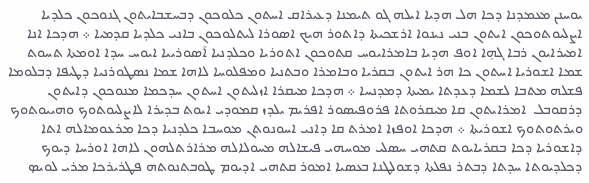ܝܘܚܢܢ ܡܥܡܕܢܐ ܕܟܐ ܗܠ ܗܕܝܐ ܐܝܠܗ ܓܘ ܬܝܡܢܐ ܕܥܝܪܐܩ ܐܚܬܘܢ ܟܠܘܟܘܢ ܕܒܚܫܒܐܝܬܘܢ ܓܢܘܟܘܢ ܟܠܕܝܐ ܐܨܠܝܘܬܘܟܘܢ ܐܝܬܘܢ ܒܢܝ ܢܝܢܘܐ ܐܪܫܟܝܬܐ ܕܐܬܘܪ ܗܝܟ ܐܤܘܪܐ ܠܝܬܠܘܟܘܢ ܒܐܢܝ ܟܠܕܝܐ ܩܕܡܝܐ ܀ ܗܕܟܐ ܐܢܐ ܐܡܝܪܐܝܘܢ ܪܒܐ ܓܗܹܐ ܐܘܦ ܗܕܝܐ ܒܐܡܪܐܝܘܚ ܩܬܘܟܘܢ ܐܬܘܪܝܐ ܘܟܠܕܢܝܐ ܐ̄ܤܘܪܝܝܐ ܐܝܘܚ ܚܕܐ ܐܘܡܬܐ ܬܚܘܬ ܫܡܐ ܐܫܘܪܝܐ ܐܚܬܘܢ ܟܐ ܗܪ ܐܝܬܘܢ ܒܩܪܝܐ ܘܒܐܡܪܐ ܘܒܬܢܝܐ ܘܡܦܠܘܚܐ ܠܐܗܐ ܫܡܐ ܢܤܛܘܪܢܝܐ ܕܛܝܦܐ ܕܒܠܘܡܐ ܦܫܠܗ ܡܬܒܐ ܠܫܡܐ ܕܥܕܬܐ ܝܡܝܬܐ ܕܡܕܢܚܐ ܀ ܗܕܟܐ ܡܝܩܪܐ ܐܙܠܝܬܘܢ ܐܚܬܘܢ ܚܕܟܡܐ ܡܢܘܟܘܢ ܕܐܝܬܘܢ ܕܪܩܘܒܠ  ܐܡܪܐܝܬܘܢ ܩܐ ܡܝܩܪܘܬܐ ܦܪܘܦܝܣܘܪ ܐܦܪܝܡ ܝܠܕܙ ܩܡܘܕܝ ܐܝܘܬ ܒܕܝܪܐ ܠܐܨܠܝܘܬܘܟ ܘܗܝܝܘܬܘܟ ܘܝܪܬܘܬܘܟ ܐܫܘܪܝܬܐ ܀ ܗܕܟܐ ܐܘܦܙܐ ܐܡܪܬ ܩܐ ܕܐܢܝ ܐܚܘܢܘܬܢ ܡܘܚܒܐ ܟܠܕܢܝܐ ܕܟܐ ܡܪܥܘܡܐܠܗ ܐܬܐ ܕܐܫܘܪܝܐ ܕܟܐ ܒܩܪܝܐܝܘܬ ܩܬܗܝ ܚܣܠܝ ܡܘܚܗܝ ܦܝܫܐܠܗ ܡܚܘܠܐܠܗ ܡܪܐܪܬܠܗܘܢ ܠܐܗܐ ܐܘܪܚܐ ܕܝܘܟ ܕܟܠܕܝܘܬܐ ܚܕܬܐ ܕܒܬܪ ܢܦܠܬܐ ܕܫܘܠܛܢܐ ܒܥܤܝܐ ܐܡܘܪ ܩܬܗܝ ܐܕܝܘܡ ܛܘܒܬܢܘܬܗ ܦܛܪܝܪܟܐ ܡܪܝ ܠܘܝܤ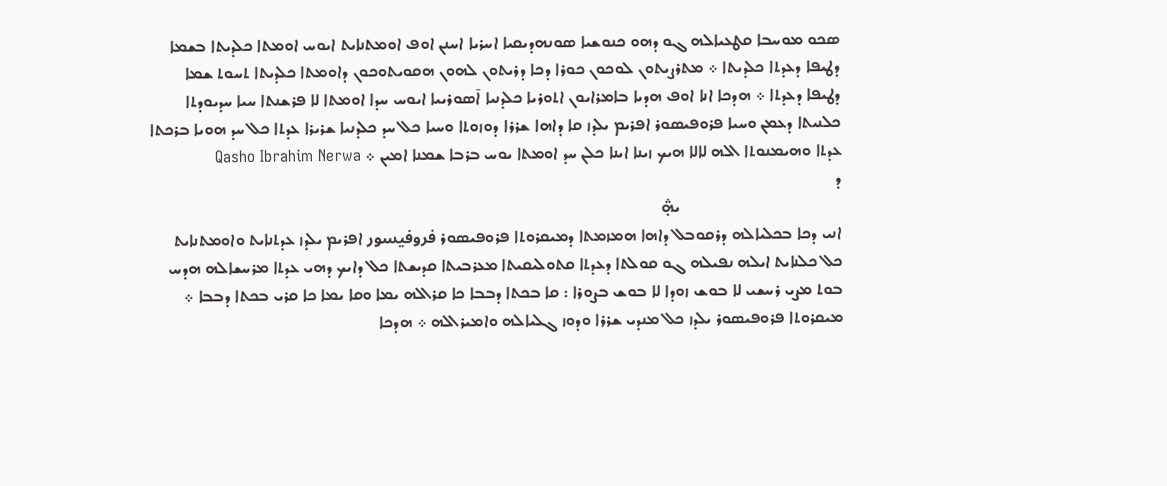ܣܟܘ ܡܘܚܒܐ ܩܛܥܝܐܠܗ ܓܘ ܕܗܘ ܟܢܘܫܝܐ ܤܘܢܗܕܝܩܝܐ ܐܚܪܝܐ ܐܚܢܢ ܐܘܦ ܐܘܡܬܢܐܝܬ ܐܝܘܚ ܐܘܡܬܐ ܟܠܕܝܬܐ ܒܫܡܐ ܕܛܝܦܐ ܕܥܕܬܐ ܟܠܕܝܬܐ ܀ ܡܬܪܨܝܬܘܢ ܠܘܟܘܢ ܟܘܪܐ ܕܟܐ ܕܪܝܬܘܢ ܠܗܘܢ ܗܩܘܝܬܘܟܘܢ ܕܐܘܡܬܐ ܟܠܕܝܬܐ ܬܚܘܬ ܫܡܐ ܕܛܝܦܐ ܕܥܕܬܐ ܀ ܗܕܟܐ ܐܢܐ ܐܘܦ ܗܕܝܐ ܒܐܡܪܐܝܘܢ ܐܬܘܪܝܐ ܟܠܕܢܝܐ ܐ̄ܣܘܪܝܝܐ ܐܝܘܚ ܚܕܐ ܐܘܡܬܐ ܠܐ ܦܪܫܢܬܐ ܚܝܐ ܚܕܝܘܕܬܐ ܟܠܢܝܬܐ ܕܥܡܢ ܘܚܝܐ ܦܪܘܦܝܣܘܪ ܐܦܪܝܡ ܝܠܕܙ ܩܐ ܕܐܗܐ ܫܪܪܐ ܕܘܙܘܬܐ ܘܚܝܐ ܟܠ ܚܕ ܟܠܕܢܝܐ ܫܪܝܪܐ ܥܕܬܐ ܟܠ ܚܕ ܗܘܝܐ ܒܪܟܬܐ ܥܕܬܐ ܘܗܝܡܢܘܬܐ ܐܠܗ ܠܐܠܐ ܗܝܟ ܙܝܢܐ ܐܝܢܐ ܟܠܢ ܚܕ ܐܘܡܬܐ ܝܘܚ ܒܪܒܐ ܫܡܢܐ ܐܡܝܢ ܀ Qasho Ibrahim Nerwa
ܕ
                                        ܞ
ܐܢܝ ܕܟܐ ܒܟܠܝܐܠܗ ܕܪܩܘܒܠ ܕܐܗܐ ܗܡܙܡܬܐ ܕܡܝܩܪܘܬܐ ܦܪܘܦܝܣܘܪ فروفيسور ܐܦܪܝܡ ܝܠܕܙ ܥܕܬܢܐܝܬ ܘܐܘܡܬܢܐܝܬ ܟܠ ܟܠܢܐܝܬ ܐܝܠܗ ܢܦܝܠܗ ܓܘ ܩܘܠܬܐ ܕܥܕܬܐ ܩܬܘܠܝܩܝܬܐ ܡܥܪܒܝܬܐ ܩܕܝܫܬܐ ܟܠ ܕܐܝܟ ܕܗܝ ܥܕܬܐ ܡܪܚܫܐܠܗ ܗܕܚ ܒܘܬ ܡܨܝ ܪܚܫܝ ܠܐ ܒܘܫ ܙܘܕܐ ܠܐ ܒܘܫ ܒܨܘܪܐ : ܩܐ ܒܟܬܐ ܕܒܒܐ ܟܐ ܩܪܐܠܗ ܝܡܐ ܘܩܐ ܝܡܐ ܟܐ ܩܪܝ ܒܟܬܐ ܕܒܒܐ ܀ ܡܝܩܪܘܬܐ ܦܪܘܦܝܣܘܪ ܝܠܕܙ ܟܠ ܡܢܕܝ ܫܪܪܐ ܘܕܘܙ ܓܠܝܐܠܗ ܘܐܡܝܪܐܠܗ ܀ ܗܕܟܐ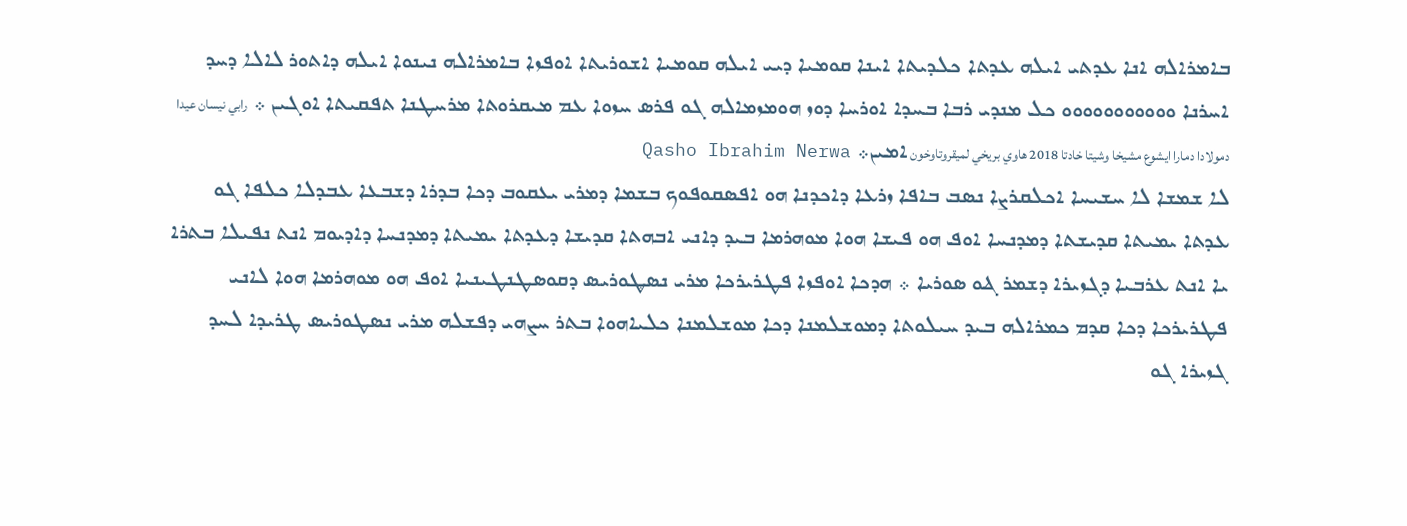ܒܐܡܪܐܠܗ ܐܢܐ ܥܕܬܝ ܐܝܠܗ ܥܕܬܐ ܟܠܕܝܬܐ ܐܝܢܐ ܩܘܡܝܐ ܕܝܝ ܐܝܠܗ ܩܘܡܝܐ ܐܫܘܪܝܬܐ ܐܘܦܙܐ ܒܐܡܪܐܠܗ ܢܝܢܘܐ ܐܝܠܗ ܕܐܬܘܪ ܠܐܠܐ ܕܚܕ ܐܚܪܢܐ ܘܘܘܘܘܘܘܘܘܘܘ ܟܠ ܡܢܕܝ ܪܒܐ ܒܚܕܐ ܐܘܪܚܐ ܕܘܙ ܗܘܡܙܡܐܠܗ ܓܘ ܦܪܣ ܚܙܘܐ ܥܡ ܡܝܩܪܘܬܐ ܡܪܚܛܢܐ ܬܦܩܝܬܐ ܐܘܓܝܢ ܀ رابي نيسان عيدا دمولادا دمارا ايشوع مشيخا وشيتا خادتا 2018 هاوي بريخي لميقروتاوخون ܐܡܝܢ܀ Qasho Ibrahim Nerwa
ܠܐ ܫܡܫܐ ܠܐ ܚܫܝܚܐ ܐܟܠܩܪܨܐ ܢܤܒ ܒܐܦܐ ܙܪܥܐ ܕܐܟܕܢܐ ܗܘ ܐܦܤܩܘܦܘܟ ܒܫܡܐ ܕܡܪܝ ܝܥܩܘܒ ܕܟܐ ܒܕܪܐ ܕܫܒܥܐ ܥܒܕܠܐ ܟܠܦܐ ܓܘ ܥܕܬܐ ܝܡܝܬܐ ܩܕܝܫܬܐ ܕܡܕܢܚܐ ܐܘܦ ܗܘ ܦܝܫܐ ܗܘܐ ܡܘܗܪܡܐ ܒܝܕ ܕܐܢܝ ܐܒܗܬܐ ܩܕܝܫܐ ܕܥܕܬܐ ܝܡܝܬܐ ܕܡܕܢܚܐ ܕܐܕܝܘܡ ܐܢܬ ܢܦܝܠܐ ܒܬܪܐ ܝܐ ܐܢܬ ܥܪܒܝܐ ܕܓܙܝܪܐ ܕܫܡܪ ܔܘ ܣܘܪܝܐ ܀ ܗܕܟܐ ܐܘܦܙܐ ܦܛܪܝܪܟܐ ܡܪܝ ܢܣܜܘܪܝܣ ܕܩܘܣܛܢܛܝܢܝܐ ܐܘܦ ܗܘ ܡܘܗܪܡܐ ܗܘܐ ܠܐܢܝ ܦܛܪܝܪܟܐ ܕܟܐ ܩܕܡ ܟܡܪܐܠܗ ܒܝܕ ܚܝܠܘܬܐ ܕܡܘܫܠܡܢܐ ܕܟܐ ܡܘܫܠܡܢܐ ܟܠܝܐܗܘܐ ܒܬܪ ܚܨܗܝ ܕܦܫܠܗ ܡܪܝ ܢܤܛܘܪܝܣ ܛܪܝܕܐ ܠܚܕ ܓܙܝܪܐ ܓܘ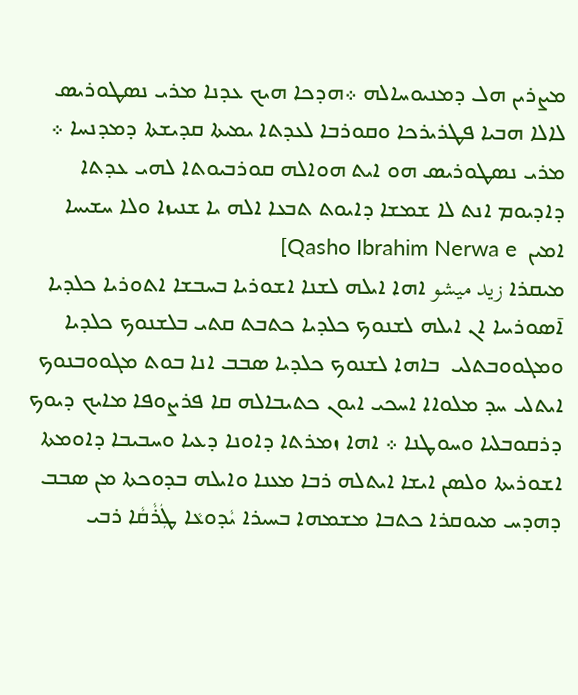ܡܨܪܝܢ ܗܠ ܕܡܢܝܘܚܐܠܗ ܀ܗܕܟܐ ܗܝܟ ܥܕܢܐ ܡܪܝ ܢܤܛܘܪܝܣ ܠܐܠܐ ܗܒܝܐ ܦܛܪܝܪܟܐ ܘܩܘܪܒܐ ܠܥܕܬܐ ܝܡܝܬܐ ܩܕܝܫܬܐ ܕܡܕܢܚܐ ܀ ܡܪܝ ܢܤܛܘܪܝܣ ܗܘ ܐܝܬ ܗܘܐܠܗ ܩܘܪܒܝܘܬܐ ܠܗܝ ܥܕܬܐ ܕܐܕܝܘܡ ܐܢܬ ܠܐ ܫܡܫܐ ܕܐܝܘܬ ܬܒܥܐ ܐܠܗ ܝܐ ܫܢܝܙܐ ܘܠܐ ܚܫܝܚܐ ܐܡܝܢ  Qasho Ibrahim Nerwa e]
ܡܝܩܪܐ زيد ميشو ܐܗܐ ܐܝܠܗ ܠܫܢܐ ܐܫܘܪܝܐ ܒܚܒܫܐ ܐܬܘܪܝܐ ܟܠܕܝܐ ܐ̄ܤܘܪܝܝܐ ܐܢ ܐܝܠܗ ܠܫܢܘܟ ܟܠܕܝܐ ܟܬܒܬ ܩܬܝ ܒܠܫܢܘܟ ܟܠܕܝܐ ܘܡܓܘܘܒܬܠܝ  ܒܐܗܐ ܠܫܢܘܟ ܟܠܕܝܐ ܤܒܒ ܐܢܐ ܒܘܬ ܡܓܘܘܒܢܘܟ ܐܝܬܠܝ ܚܕ ܡܠܘܐܐ ܐܚܟܝ ܐܝܘܢ ܟܬܝܒܐܠܗ ܩܐ ܦܪܨܘܦܐ ܡܐܝܟ ܕܝܘܟ ܕܪܩܘܒܠܝܐ ܘܚܘܛܢܐ ܀ ܐܗܐ ܙܡܪܬܐ ܕܐܘܢܐ ܕܥܝܐ ܘܚܒܝܒܐ ܕܐܘܡܬܐ ܐܫܘܪܝܬܐ ܘܠܤܢ ܐܝܫܐ ܐܝܬܠܗ ܪܒܐ ܡܥܢܐ ܘܐܝܠܗ ܒܕܘܟܬܐ ܡܢ ܤܒܒ ܕܗܕܚ ܡܝܘܩܪܐ ܟܬܒܐ ܡܫܡܗܐ ܒܚܝܪܐ ܝܵܕܘܥܵܐ ܛܲܪܵܩܵܐ ܪܒܝ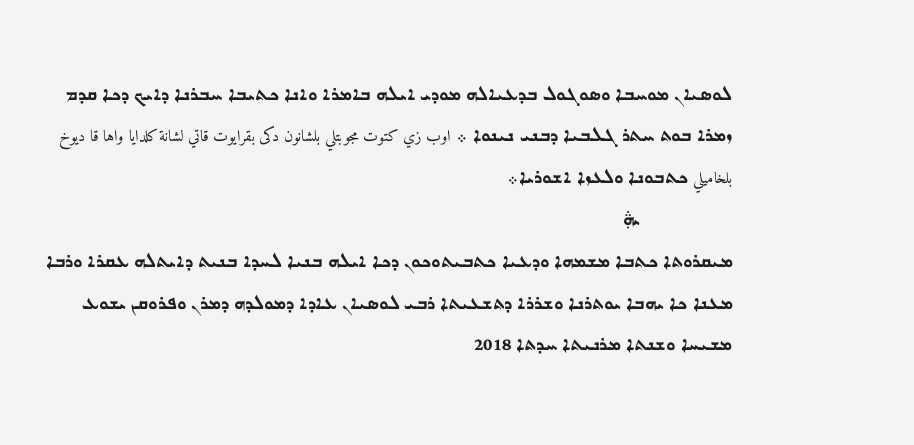ܠܘܤܝܐܢ ܡܘܚܒܐ ܘܣܘܓܘܠ ܒܕܥܝܐܠܗ ܡܘܕܝ ܐܝܠܗ ܒܐܡܪܐ ܘܐܢܐ ܟܬܝܒܐ ܚܒܪܢܐ ܕܐܝܟ ܕܟܐ ܩܕܡ ܙܡܪܐ ܒܘܬ ܚܬܪ ܓܠܒܝܐ ܕܒܢܝ ܢܝܢܘܐ ܀ اوب زي كتوت مجوبتلي بلشانون دكى بقرايوت قاتي لشانة كلدايا واها قا ديوخ بلخاميلي ܟܬܒܘܢܐ ܘܠܥܙܐ ܐܫܘܪܝܐ܀
                  ܞ
ܡܝܩܪܘܬܐ ܟܬܒܐ ܡܫܡܗܐ ܘܕܥܝܐ ܟܬܒܝܬܘܟܘܢ ܕܟܐ ܐܝܠܗ ܒܢܝܐ ܠܚܕܐ ܒܢܝܬ ܕܐܝܬܠܗ ܥܩܪܐ ܘܪܒܐ ܡܥܢܐ ܟܐ ܝܗܒܐ ܝܘܬܪܢܐ ܘܫܪܪܐ ܕܬܫܥܝܬܐ ܪܒܝ ܠܘܣܝܐܢ ܥܐܕܐ ܕܡܘܠܕܗ ܕܡܪܢ ܘܦܪܘܩܢ ܝܫܘܥ ܡܫܝܚܐ ܘܫܢܬܐ ܡܪܢܝܬܐ ܚܕܬܐ 2018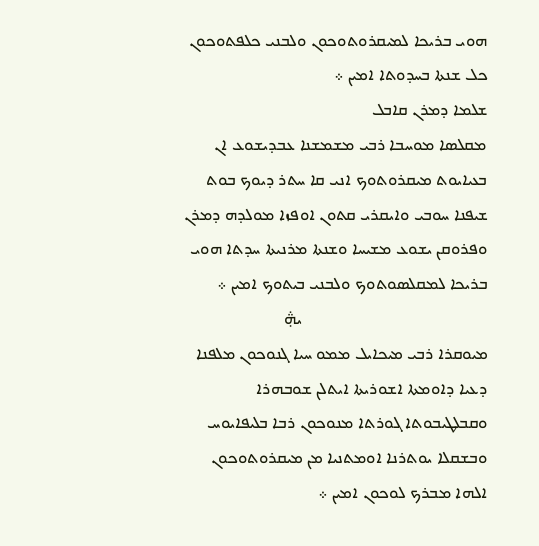ܗܘܝ ܒܪܝܟܐ ܠܡܝܩܪܘܬܘܟܘܢ ܘܠܒܢܝ ܟܠܦܬܘܟܘܢ ܟܠ ܫܢܬܐ ܒܚܕܘܬܐ ܐܡܝܢ ܀
ܫܠܡܐ ܕܡܪܢ ܩܐܒܠ
ܡܩܠܤܐ ܡܘܚܒܐ ܪܒܝ ܡܫܡܫܢܐ ܥܒܕܝܫܘܥ ܐܢ ܒܥܝܐܝܘܬ ܡܝܩܪܘܬܘܟ ܐܢܝ ܩܐ ܚܬܪ ܕܝܘܟ ܒܘܬ ܫܝܦܢܐ ܚܘܒܝ ܘܐܝܩܪܝ ܩܬܘܢ ܐܘܦܙܐ ܡܘܠܕܗ ܕܡܪܢ ܘܦܪܘܩܢ ܝܫܘܥ ܡܫܝܚܐ ܘܫܢܬܐ ܡܪܢܝܬܐ ܚܕܬܐ ܗܘܝ ܒܪܝܟܐ ܠܡܩܠܤܘܬܘܟ ܘܠܒܢܝ ܒܝܬܘܟ ܐܡܝܢ ܀
                                             ܞ
ܡܝܘܩܪܐ ܪܒܝ ܡܝܟܐܝܠ ܡܡܘ ܚܝܐ ܓܢܘܟܘܢ ܡܠܦܢܐ ܕܥܝܐ ܕܐܘܡܬܐ ܐܫܘܪܝܬܐ ܐܝܬܠܢ ܫܘܒܗܪܐ ܘܩܒܠܛܝܒܘܬܐ ܓܘܪܬܐ ܡܢܘܟܘܢ ܪܒܐ ܒܠܝܦܐܝܘܚ ܘܒܫܩܠܐ ܝܘܬܪܢܐ ܐܘܡܬܢܝܐ ܡܢ ܡܝܩܪܘܬܘܟܘܢ ܐܠܗܐ ܡܒܪܟ ܠܘܟܘܢ ܐܡܝܢ ܀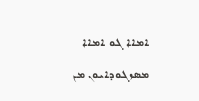ܐܡܐܐ ܓܘ ܐܡܐܐ ܡܤܙܓܘܕܐܝܘܢ ܡܢ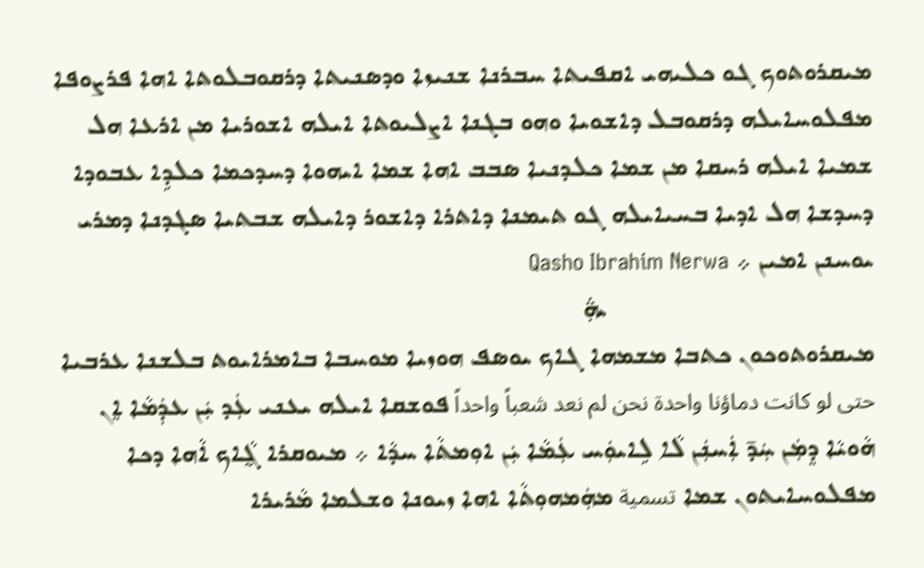ܡܝܩܪܘܬܘܟ ܓܘ ܟܠܝܗܝ ܐܩܦܝܬܐ ܚܒܪܢܐ ܫܢܝܙܐ ܘܕܣܢܝܬܐ ܕܪܩܘܒܠܘܬܐ ܐܗܐ ܦܪܨܘܦܐ ܡܦܠܘܚܐܝܠܗ ܕܪܩܘܒܠ ܕܐܫܘܝܐ ܘܗܘ ܒܓܢܐ ܐܨܠܝܘܬܐ ܐܝܠܗ ܐܫܘܪܝܐ ܡܢ ܐܪܥܐ ܗܠ ܫܡܝܐ ܐܝܠܗ ܪܚܩܐ ܡܢ ܫܡܐ ܟܠܕܢܝܐ ܤܒܒ ܐܗܐ ܫܡܐ ܐܝܗܘܐ ܕܚܕܟܡܐ ܟܠܕܹܐ ܥܒܘܕܐ ܕܚܕܫܐ ܗܠ ܐܕܝܐ ܒܚܝܐܝܠܗ ܓܘ ܬܝܡܢܐ ܕܐܬܪܐ ܕܐܫܘܪ ܕܐܝܠܗ ܫܒܬܝܐ ܤܓܕܢܐ ܕܡܪܝ ܝܘܚܢܢ ܐܡܝܢ ܀ Qasho Ibrahim Nerwa
                                      ܞ
ܡܝܩܪܘܬܘܟܘܢ ܟܬܒܐ ܡܫܡܗܐ ܓܐܟ ܝܘܣܦ ܗܘܙܝܐ ܡܘܚܒܐ ܒܐܡܪܐܝܘܬ ܒܠܫܢܐ ܥܪܒܝܐ حتى لو كانت دماؤنا واحدة نحن لم نعد شعباً واحداً ܦܘܫܩܐ ܐܝܠܗ ܝܥܢܝ ܥܲܕ ܝܲܢ ܥܕܲܡܵܐ ܐܸܢ ܗܵܘܝܵܐ ܕܸܡܲܢ ܚܲܕ̄ ܐܲܚܢܲܢ ܠܵܐ ܠܹܐܝܘܲܚ ܥܲܡܵܐ ܝܲܢ ܐܘܼܡܬܵܐ ܚܕܵܐ ܀ ܡܝܘܩܪܐ ܓ̰ܵܐܟ ܐܵܗܐ ܕܟܐ ܡܦܠܘܚܐܝܬܘܢ ܫܡܐ تسمية ܡܗܲܡܗܘܼܬܵܐ ܐܗܐ ܙܝܘܢܐ ܘܫܠܡܐ ܡܵܪܝܪܐ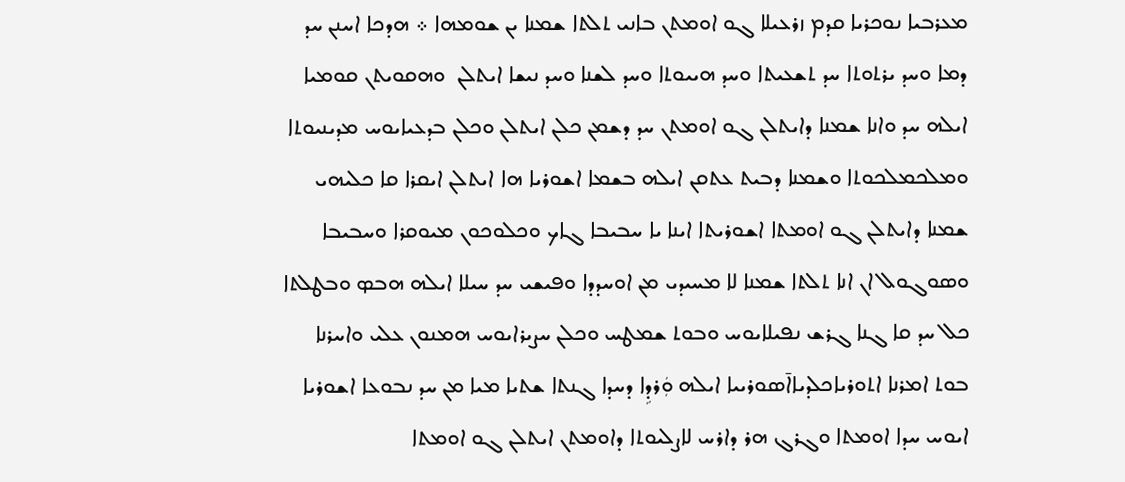ܡܥܪܒܝܐ ܢܘܟܪܝܐ ܩܕܡ ܙܪܥܝܠܐ ܓܘ ܐܘܡܬܢ ܒܐܢܝ ܬܠܬܐ ܫܡܢܐ ܝܢ ܫܘܡܗܐ ܀ ܗܕܟܐ ܐܚܢܢ ܚܕ ܕܡܐ ܘܚܕ ܝܪܬܘܬܐ ܚܕ ܬܫܥܝܬܐ ܘܚܕ ܗܝܝܘܬܐ ܘܚܕ ܠܫܢܐ ܘܚܕ ܢܝܫܐ ܐܝܬܠܢ  ܘܗܩܘܝܬܢ ܩܘܡܝܐ ܐܝܠܗ ܚܕ ܘܐܢܐ ܫܡܢܐ ܕܐܝܬܠܢ ܓܘ ܐܘܡܬܢ ܚܕ ܕܫܡܢ ܟܠܢ ܐܝܬܠܢ ܘܟܠܢ ܒܕܥܝܐܝܘܚ ܡܕܝܢܝܘܬܐ ܘܡܠܟܡܠܟܘܬܐ ܘܫܡܢܐ ܕܒܝܬ ܥܬܩܢ ܐܝܠܗ ܒܫܡܐ ܐܫܘܪܝܐ ܗܐ ܐܝܬܠܢ ܐܝܩܪܐ ܩܐ ܟܠܝܗܝ ܫܡܢܐ ܕܐܝܬܠܢ ܓܘ ܐܘܡܬܐ ܐܫܘܪܝܬܐ ܐܝܢܐ ܝܐ ܚܒܝܒܐ ܓܐܟ ܘܟܠܘܟܘܢ ܡܝܘܩܪܐ ܘܚܒܝܒܐ ܘܣܘܓܘܠ ܐܢ ܐܢܐ ܬܠܬܐ ܫܡܢܐ ܠܐ ܡܚܝܕܝ ܡܢ ܐܘܚܕܕܐ ܘܦܝܫܝ ܚܕ ܚܝܠܐ ܐܝܠܗ ܗܒܤ ܘܒܛܠܬܐ ܟܠ ܚܕ ܩܐ ܓܢܐ ܓܪܫ ܢܦܝܠܐܝܘܚ ܘܒܘܬ ܫܡܛܚ ܘܟܠܢ ܚܨܝܪܐܝܘܚ ܗܡܢܘܢ ܥܠܝ ܘܐܚܪܢܐ ܒܘܬ ܐܡܪܢܐ ܐܬܘܪܝܐܟܠܕܝܐܐ̄ܤܘܪܝܝܐ ܐܝܠܗ ܘܲܪܕܹܐ ܕܚܕܐ ܓܢܬܐ ܫܬܝܐ ܡܝܐ ܡܢ ܚܕ ܢܒܘܥܐ ܐܫܘܪܝܐ ܐܝܘܚ ܚܕܐ ܐܘܡܬܐ ܘܓܪܓ ܗܪ ܕܐܪܚ ܠܐܨܠܝܘܬܐ ܕܐܘܡܬܢ ܐܝܬܠܢ ܓܘ ܐܘܡܬܐ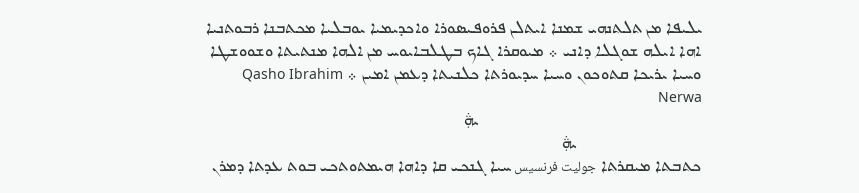ܝܠܝܦܐ ܡܢ ܬܠܬܢܗܝ ܫܡܢܐ ܐܝܬܠܢ ܦܪܘܦܝܣܘܪܐ ܘܐܟܕܝܡܝܐ ܝܘܒܠܝܐ ܡܟܬܒܢܐ ܪܒܘܬܢܝܐ ܐܗܐ ܐܝܠܗ ܫܘܓܠܐ ܕܐܢܝ ܀ ܡܝܘܩܪܐ ܓܐܟ ܒܛܠܒܐܝܘܚ ܡܢ ܐܠܗܐ ܡܢܬܝܬܐ ܘܫܘܘܫܛܐ ܘܚܝܐ ܝܪܝܟܐ ܩܬܘܟܘܢ ܘܚܝܐ ܚܕܝܘܪܬܐ ܟܠܢܝܬܐ ܕܥܡܢ ܐܡܝܢ ܀ Qasho Ibrahim Nerwa
                                                  ܞ
                            ܞ
ܟܬܒܬܐ ܡܝܩܪܬܐ جوليت فرنسيس ܚܝܐ ܓܢܟܝ ܩܐ ܕܐܗܐ ܗܝܡܬܘܬܟܝ ܒܘܬ ܥܕܬܐ ܕܡܪܢ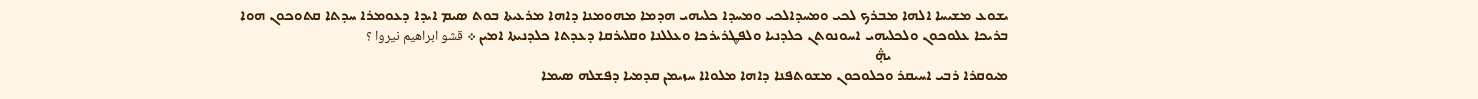ܝܫܘܥ ܡܫܝܚܐ ܐܠܗܐ ܡܒܪܟ ܠܟܝ ܘܡܚܕܐܠܟܝ ܘܡܚܕܐ ܟܠܝܗܝ ܗܕܡܐ ܡܗܘܡܢܐ ܕܐܗܐ ܡܪܥܝܬܐ ܒܘܬ ܤܝܡ ܐܝܕܐ ܕܥܘܡܪܐ ܚܕܬܐ ܩܬܘܟܘܢ ܗܘܐ ܒܪܝܟܐ ܥܠܘܟܘܢ ܘܠܟܠܝܗܝ ܐܚܘܢܘܬܢ ܟܠܕܢܝܐ ܘܠܦܜܪܝܪܟܐ ܘܥܠܠܢܐ ܘܩܠܝܪܩܐ ܕܥܕܬܐ ܟܠܕܢܝܬܐ ܐܡܝܢ ܀ قشو ابراهيم نيروا ؟
                                 ܞ
ܡܝܘܩܪܐ ܪܒܝ ܐܚܝܩܪ ܘܟܠܘܟܘܢ ܡܫܘܬܦܢܐ ܕܐܗܐ ܡܠܘܐܐ ܚܙܝܡܢ ܩܕܡܝܐ ܕܦܫܠܗ ܤܝܡܐ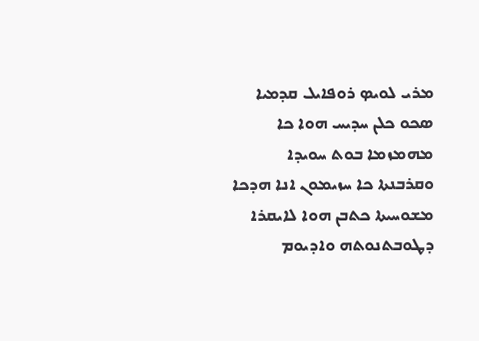ܡܪܝ ܠܘܝܤ ܪܘܦܐܝܠ ܩܕܡܝܐ ܤܟܘ ܟܠܢ ܚܕܝܚ ܗܘܐ ܟܐ ܡܗܡܙܡܐ ܒܘܬ ܚܘܝܕܐ ܘܩܪܒܢܬܐ ܟܐ ܚܙܝܡܘܢ ܐܢܐ ܗܕܟܐ ܡܫܘܚܝܬܐ ܟܬܒܢ ܗܘܐ ܠܐܝܩܪܐ ܕܛܘܒܬܢܘܬܗ ܘܐܕܝܘܡ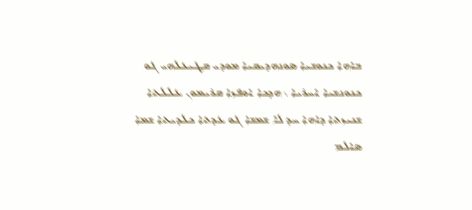ܒܐܗܐ ܟܢܘܫܝܐ ܤܘܢܗܕܝܩܝܐ ܡܘܕܝ ܩܛܝܥܠܗܝ ܓܘ ܟܢܘܢܫܝܐ ܐܚܪܝܐ ܆ ܗܕܟܐ ܐܘܦܙܐ ܩܪܝܡܘܢ ܥܠܠܬܐ ܫܢܝܙܬܐ ܕܐܗܐ ܚܕ ܠܐ ܫܡܫܐ ܓܘ ܥܕܬܐ ܟܠܕܝܬܐ ܫܡܐ ܤܐܠܡ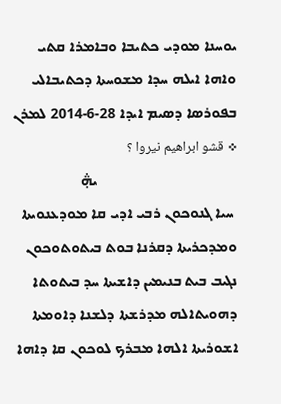ܝܘܚܢܐ ܡܘܕܝ ܟܬܝܒܐ ܘܒܐܡܪܐ ܩܬܝ ܘܐܗܐ ܐܝܠܗ ܚܕܐ ܡܫܘܚܬܐ ܕܟܬܝܒܐܠܝ ܒܦܘܪܣܐ ܕܤܝܡ ܐܝܕܐ 28-6-2014 ܠܡܪܢ ܀ قشو ابراهيم نيروا ؟
                                        ܞ
 ܚܝܐ ܓܢܘܟܘܢ ܪܒܝ ܐܕܝ ܩܐ ܡܘܕܥܢܘܝܬܐ ܘܡܕܟܪܝܬܐ ܕܩܪܢܐ ܒܘܬ ܒܝܬܘܬܘܟܘܢ ܢܓܝܒ ܒܝܬ ܒܢܝܡܝܢ ܕܐܫܝܬܐ ܚܕ ܒܝܬܘܬܐ ܕܗܘܝܬܐܠܗ ܡܕܪܫܬܐ ܕܠܫܢܐ ܕܐܘܡܬܐ ܐܫܘܪܝܬܐ ܐܠܗܐ ܡܒܪܟ ܠܘܟܘܢ ܩܐ ܕܐܗܐ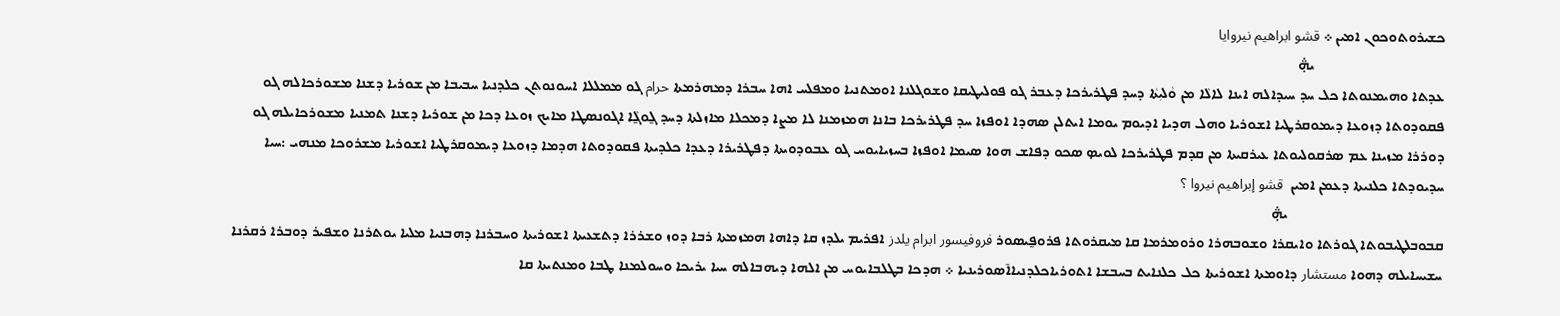ܟܫܝܪܘܬܘܟܘܢ ܐܡܝܢ ܀ قشو ابراهيم نيروايا
                                     ܞ
ܥܕܬܐ ܘܗܝܡܢܘܬܐ ܟܠ ܚܕ ܚܝܕܐܠܗ ܐܝܢܐ ܠܐܠܵܐ ܡܢ ܘܵܠܝܼܬܵܐ ܕܚܕ ܦܛܪܝܪܟܐ ܕܥܒܪ ܓܘ ܦܘܠܝܛܝܩܐ ܘܫܘܓܠܢܐ ܐܘܡܬܢܝܐ ܘܡܦܠܚ ܐܗܐ ܚܒܪܐ ܕܡܗܪܡܬܐ حرام ܓܘ ܡܡܠܠܐ ܐܚܘܢܘܬܢ ܟܠܕܢܝܐ ܚܒܝܒܐ ܡܢ ܫܘܪܝܐ ܕܫܢܐ ܡܫܘܪܟܐܠܗ ܓܘ ܦܩܘܕܘܬܐ ܕܙܘܥܐ ܕܝܡܘܩܪܛܝܐ ܐܫܘܪܝܐ ܘܗܠ ܗܕܝܐ ܐܕܝܘܡ ܝܘܡܐ ܐܝܬܠܢ ܤܗܕܐ ܐܘܦܙܐ ܚܕ ܦܛܪܝܪܟܐ ܒܐܢܐ ܗܡܙܡܢܐ ܠܐ ܡܨܐ ܕܡܟܠܐ ܡܐܙܠܬܐ ܕܚܕ ܓ̰ܘܓ̰ܵܐ ܐܓܘܢܤܛܐ ܡܐܝܟ ܙܘܥܐ ܕܟܐ ܡܢ ܫܘܪܝܐ ܕܫܢܐ ܬܡܢܝܐ ܡܫܘܪܟܐܝܠܗ ܓܘ ܕܘܪܪܐ ܡܙܝܢܐ ܥܡ ܤܪܩܘܠܝܘܬܐ ܥܝܪܩܝܬܐ ܡܢ ܩܕܡ ܦܛܪܝܪܟܐ ܠܘܝܤ ܤܟܘ ܕܦܐܫ ܗܘܐ ܤܝܡܐ ܐܘܦܙܐ ܒܚܙܝܐܝܘܚ ܓܘ ܥܒܘܕܘܝܬܐ ܕܦܛܪܝܪܐ ܕܥܕܐ ܟܠܕܝܬܐ ܦܩܘܕܘܬܐ ܗܕܡܐ ܕܙܘܥܐ ܕܝܡܘܩܪܛܝܐ ܐܫܘܪܝܐ ܡܫܪܘܟܐ ܡܢܗܝ :ܚܝܐ ܚܕܝܘܕܬܐ ܟܠܢܝܬܐ ܕܥܡܢ ܐܡܝܢ  قشو إبراهيم نيروا ؟
                                            ܞ
ܩܒܘܒܠܛܝܒܘܬܐ ܓܘܪܬܐ ܘܐܝܩܪܐ ܘܫܘܒܗܪܐ ܘܪܘܡܪܡܐ ܩܐ ܡܝܩܪܘܬܐ ܦܪܘܦ̰ܝܣܘܪ فروفيسور ابرام يلدز ܐܦܪܝܡ ܝܠܕܙ ܩܐ ܕܐܗܐ ܗܡܙܡܬܐ ܪܒܐ ܕܘܙ ܘܫܪܪܐ ܕܬܫܥܝܬܐ ܐܫܘܪܝܬܐ ܘܚܒܪܢܐ ܕܗܒܢܝܐ ܡܠܝܐ ܝܘܬܪܢܐ ܘܫܦܝܪ ܕܘܒܪܐ ܪܩܪܢܐ ܚܫܝܚܐܝܠܗ ܕܗܘܐ مستشار ܕܐܘܡܬܐ ܐܫܘܪܝܬܐ ܟܠ ܟܠܢܐܝܬ ܒܚܒܫܐ ܐܬܘܪܝܐܟܠܕܢܝܐܐ̄ܣܘܪܝܢܝܐ ܀ ܗܕܟܐ ܒܛܠܒܐܝܘܚ ܡܢ ܐܠܗܐ ܕܝܗܒܐܠܗ ܚܝܐ ܝܪܝܟܐ ܘܚܘܠܡܢܐ ܛܒܐ ܘܡܢܬܝܬܐ ܩܐ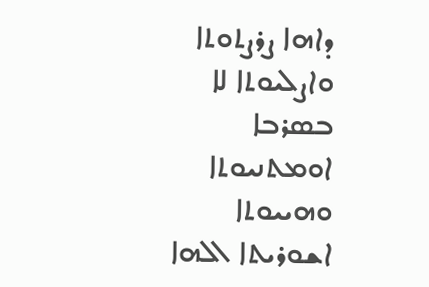ܕܐܗܐ ܨܪܨܬܘܬܐ ܘܐܨܠܝܘܬܐ ܠܐ ܒܤܪܒܐ ܐܘܡܬܢܝܘܬܐ ܘܗܝܝܘܬܐ ܐܫܘܪܝܬܐ ܐܠܗܐ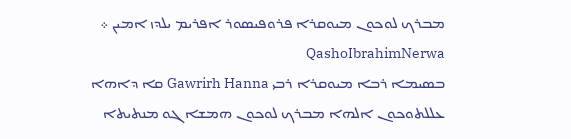ܡܒܪܟ ܠܘܟܘܢ ܡܝܘܩܪܐ ܦܪܘܦܝܣܘܪ ܐܦܪܝܡ ܝܠܕܙ ܐܡܝܢ ܀ QashoIbrahimNerwa
ܒܤܝܡܐ ܪܒܐ ܡܝܘܩܪܐ ܪܒܝ Gawrirh Hanna ܩܐ ܕܐܗܐ ܥܠܠܬܘܟܘܢ ܐܠܗܐ ܡܒܪܟ ܠܘܟܘܢ ܗܡܫܐ ܓܘ ܡܢܬܝܬܐ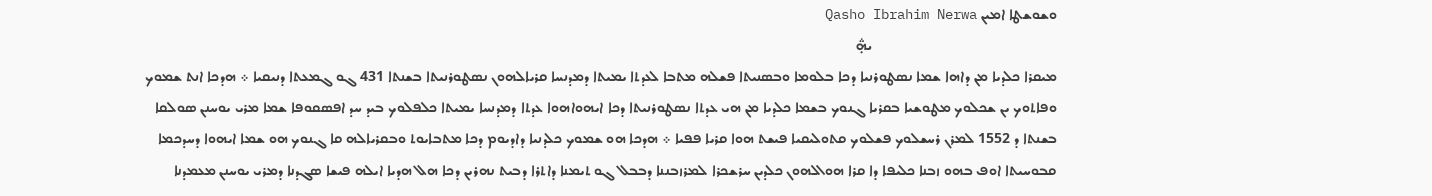ܘܫܘܫܛܐ ܐܡܝܢ Qasho Ibrahim Nerwa
                                                    ܞ
ܡܝܩܪܐ ܟܠܕܝܐ ܡܢ ܕܐܗܐ ܫܡܐ ܢܤܛܘܪܢܝܐ ܕܟܐ ܒܠܘܡܐ ܘܒܤܢܝܬܐ ܦܫܠܗ ܡܬܒܐ ܠܥܕܬܐ ܝܡܝܬܐ ܕܡܕܢܚܐ ܩܪܝܐܠܗܘܢ ܢܤܛܘܪܢܝܬܐ ܒܫܢܬܐ 431 ܓܘ ܓܡܥܬܐ ܕܢܝܩܝܐ ܀ ܗܕܟܐ ܐܢܬ ܫܡܘܟ ܘܦܐܬܘܟ ܝܢ ܫܟܠܘܟ ܡܛܘܫܝܐ ܒܩܪܝܐ ܓܢܘܟ ܒܫܡܐ ܟܠܕܝܐ ܡܢ ܗܝ ܥܕܬܐ ܢܤܛܘܪܢܝܬܐ ܕܟܐ ܐܝܗܘܐܗܘܐ ܥܕܬܐ ܕܡܕܢܚܐ ܝܡܝܬܐ ܟܠܦܠܘܟ ܒܝܕ ܚܕ ܐܦܣܩܘܦܐ ܫܡܐ ܡܪܝ ܝܘܚܢܢ ܤܘܠܩܐ ܒܫܢܬܐ ܕ 1552 ܠܡܪܢ ܪܚܫܠܘܟ ܦܫܠܘܟ ܩܬܘܠܝܩܝܐ ܦܝܫܬ ܗܘܐ ܩܪܝܐ ܦܦܝܐ ܀ ܗܕܟܐ ܗܘ ܫܡܘܟ ܟܠܕܢܝܐ ܕܐܕܝܘܡ ܕܟܐ ܡܬܒܐܝܘܬ ܘܒܩܪܝܐܠܗ ܩܐ ܓܢܘܟ ܗܘ ܫܡܐ ܐܝܗܘܐ ܕܚܕܟܡܐ ܩܒܘܚܝܬܐ ܐܘܦ ܒܗܘ ܙܒܢܐ ܟܠܝܦܐ ܕܐ ܩܪܐ ܗܘܐܠܗܘܢ ܟܠܕܝܢ ܚܪܫܟܪܐ ܠܡܪܙܒܢܢܐ ܕܒܒܠ ܓܘ ܬܝܡܢܐ ܕܐܬܪܐ ܕܒܝܬ ܢܗܪܝܢ ܕܟܐ ܗܠ ܗܕܝܐ ܐܝܠܗ ܦܝܫܐ ܤܓܕܢܐ ܕܡܪܝ ܝܘܚܢܢ ܡܥܡܕܢܐ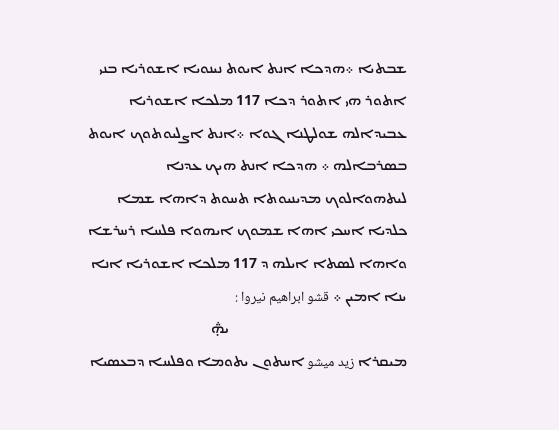ܫܒܬܝܐ ܀ܗܕܟܐ ܐܢܬ ܐܝܘܬ ܢܝܢܘܝܐ ܐܫܘܪܝܐ ܒܢܝ ܐܬܘܪ ܗܝ ܐܬܘܪ ܕܟܐ 117 ܡܠܟܐ ܐܫܘܪܝܐ ܥܒܝܕܐܠܗ ܫܘܠܛܢܐ ܓܘܐ ܀ܐܢܬ ܐܨܠܝܘܬܘܟ ܐܝܘܬ ܒܤܪܒܐܠܗ ܀ ܗܕܟܐ ܐܢܬ ܗܝܟ ܥܕܢܐ ܠܝܬܗܘܐܠܘܟ ܡܕܝܢܝܘܬܐ ܬܚܘܬ ܕܐܗܐ ܫܡܐ ܟܠܕܝܐ ܐܚܟܝ ܐܗܐ ܫܡܘܟ ܐܝܗܘܐ ܦܠܚܐ ܪܚܪܫܐ ܘܐܗܐ ܠܤܬܐ ܐܝܠܗ ܕ 117 ܡܠܟܐ ܐܫܘܪܝܐ ܐܢܐ ܝܢܐ ܐܡܝܢ ܀ قشو ابراهيم نيروا :
                                                  ܞ
ܡܝܩܪܐ زيد ميشو ܐܚܬܘܢ ܝܬܘܡܐ ܘܦܠܚܐ ܕܒܥܤܝܐ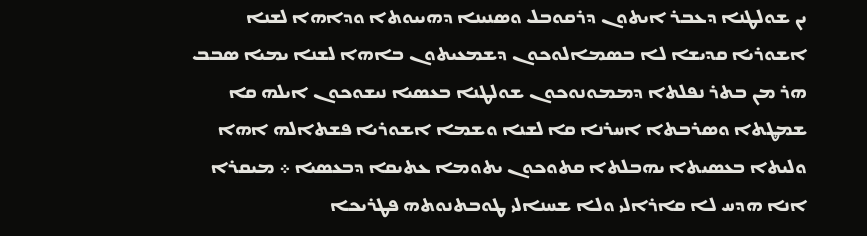ܝܢ ܫܘܠܛܢܐ ܕܥܒܪ ܐܝܬܘܢ ܕܪܩܘܒܠ ܘܣܢܝܢܐ ܕܗܝܝܘܬܐ ܘܕܐܗܐ ܠܫܢܐ ܐܫܘܪܝܐ ܩܕܝܫܐ ܠܐ ܒܤܡܐܠܘܟܘܢ ܕܫܡܥܝܬܘܢ ܒܐܗܐ ܠܫܢܐ ܝܡܝܐ ܤܒܒ ܗܪ ܡܢ ܒܬܪ ܢܦܠܬܐ ܕܡܡܘܢܘܟܘܢ ܫܘܠܛܢܐ ܒܥܣܝܐ ܢܝܫܘܟܘܢ ܐܝܠܗ ܩܐ ܫܡܜܬܐ ܘܣܪܒܬܐ ܐܚܪܢܐ ܩܐ ܠܫܢܐ ܘܫܡܐ ܐܫܘܪܝܐ ܦܫܬܐܠܗ ܐܗܐ ܘܠܝܬܐ ܒܥܤܝܬܐ ܝܗܒܠܬܐ ܩܬܘܟܘܢ ܝܬܘܡܐ ܥܬܝܩܐ ܕܒܥܣܝܐ ܀ ܡܝܩܪܐ ܐܢܐ ܗܕܚ ܠܐ ܩܐܪܐܠܝ ܘܠܐ ܫܚܢܐܠܝ ܛܘܒܬܢܘܬܗ ܦܛܪܝܟܐ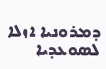ܕܡܪܘܢܝܐ ܐܙܠܐ ܠܤܘܥܕܝܐ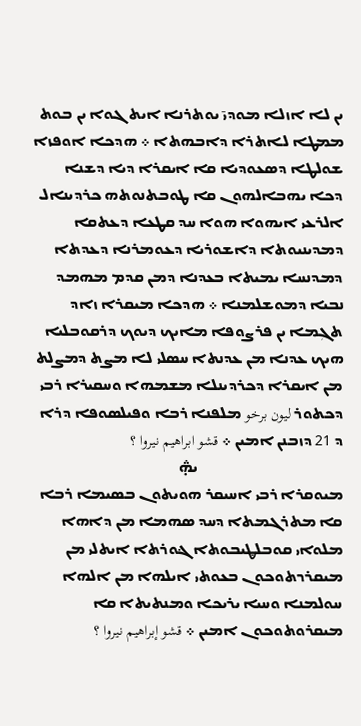ܝܢ ܠܐ ܐܙܠܐ ܡܘܕܝ̄ ܝܘܬܪܢܐ ܐܝܬ ܓܘܐ ܝܢ ܒܘܬ ܡܡܛܐ ܠܐܬܪܐ ܕܐܒܗܬܐ ܀ ܗܕܟܐ ܐܘܦܙܐ ܫܘܠܛܐ ܕܤܥܘܕܝܐ ܩܐ ܐܝܩܪܐ ܕܝܐ ܕܫܢܐ ܕܟܐ ܝܗܒܐܠܗܘܢ ܩܐ ܛܘܒܬܢܘܬܗ ܟܪܕܝܢܐܠ ܐܠܪܥܝ ܐܝܗܘܐ ܗܘܐ ܚܕ ܩܛܥܐ ܕܥܬܩܐ ܕܡܕܝܢܝܘܬܐ ܕܐܫܘܪܝܐ ܕܥܘܡܪܢܐ ܕܥܕܬܐ ܕܡܕܢܚܐ ܝܡܝܬܐ ܒܥܕܢܐ ܕܡܢ ܩܕܡ ܡܗܡܕ ܢܒܝܐ ܕܡܘܫܠܡܢܐ ܀ ܗܕܟܐ ܡܝܩܪܐ ܙܐܕ ܬܓܼܡܐ ܝܢ ܦܪܨܘܦܐ ܡܐܝܟ ܕܝܘܟ ܕܪܩܘܒܠܝܐ ܗܝܟ ܥܕܢܐ ܡܢ ܥܕܢܬܐ ܚܤܠܝ ܠܐ ܡܨܬ ܕܡܨܠܬ ܡܢ ܐܝܩܪܐ ܕܟܪܕܝܢܠܐ ܡܫܡܗܐ ܘܚܩܝܪܐ ܪܒܝ ܕܟܬܘܪ ليون برخو ܡܠܦܢܐ ܪܒܐ ܘܦܝܠܤܘܦܐ ܕܪܐ ܕ 21 ܕܙܒܢܢ ܐܡܝܢ ܀ قشو ابراهيم نيروا ؟
                                          ܞ
ܡܝܘܩܪܐ ܪܒܝ ܐܚܝܩܪ ܗܘܝܬܘܢ ܒܤܝܡܐ ܪܒܐ ܩܐ ܡܬܪܓܡܬܐ ܕܚܕ ܣܗܡܐ ܡܢ ܕܐܗܐ ܡܠܘܐܝ ܩܘܒܠܜܝܒܘܬܐ ܔܘܪܬܐ ܐܝܬܠܝ ܡܢ ܡܝܩܪܖܬܘܟܘܢ ܒܥܘܬܝ ܐܝܠܗܐ ܡܢ ܐܠܗܐ ܚܘܠܡܢܐ ܘܚܝܐ ܝܪܝܟܐ ܘܡܢܬܝܬܐ ܩܐ ܡܝܩܪܘܬܘܟܘܢ ܐܡܝܢ ܀ قشو إبراهيم نيروا ؟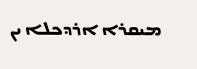ܡܝܩܪܐ ܐܪܕܟܠܐ ܝܢ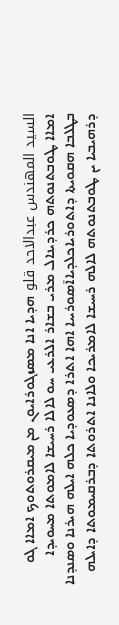السيد المهندس عبدالاحد قلو ܗܕܝܐ ܐܢܐ ܡܤܙܓܘܪܐܝܘܢ ܡܢ ܡܝܩܪܘܬܘܟ ܐܡܐܐ ܓܘ ܐܡܐܐ ܛܘܒܬܢܘܬܗ ܟܪܕܝܢܐܠ ܡܪܝ ܒܫܐܪ ܐܠܪܥܝ ܚܘ ܠܐܠܐ ܪܚܝܫܐ ܠܐܡܘܬܐ ܡܚܘܝܕܐ ܒܛܠܒܐ ܗܩܘܝܬܐ ܕܐܬܘܪܝܐܟܠܕܝܐܐ̄ܤܘܪܝܝܐ ܐܗܐ ܐܬܪܐ ܕܣܥܘܕܝܐ ܟܠܗ ܐܝܠܗ ܗܝܪܢܐ ܘܣܢܕܢܐ ܕܪܗܝܒܝܐ ܝܢ ܛܘܒܬܢܘܬܗ ܠܐܠܗ ܪܚܝܫܐ ܠܐܡܪܝܟܐ ܘܠܐܢܐ ܐܬܪܘܬܐ ܕܒܪܩܝܡܘܬܐ ܕܐܝܠܗ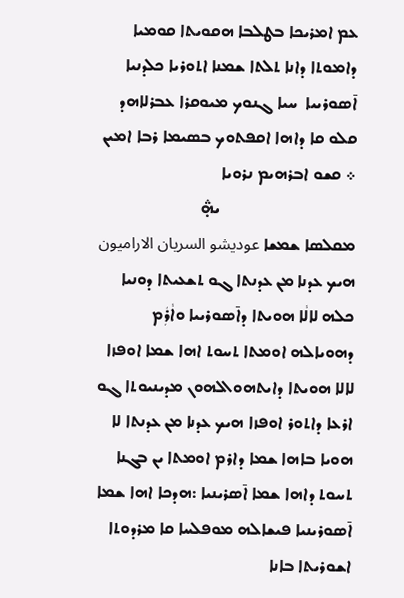ܥܡ ܐܡܪܝܟܐ ܒܛܠܒܐ ܗܩܘܝܬܐ ܩܘܡܝܐ ܕܐܡܘܬܐ ܕܐܢܐ ܬܠܬܐ ܫܡܢܐ ܐܬܘܪܝܐ ܟܠܕܢܝܐ ܐ̄ܤܘܪܝܝܐ  ܚܝܐ ܓܢܘܟ ܡܝܘܩܪܐ ܥܒܪܠܐܗܕ ܩܠܘ ܩܐ ܕܐܗܐ ܐܩܦܬܘܟ ܒܤܝܡܐ ܪܒܐ ܐܡܝܢ ܀ ܩܫܘ ܐܒܪܗܝܡ ܢܪܘܝܐ
                                  ܞ
ܡܩܠܤܐ ܫܡܫܐ عوديشو السريان الاراميون ܗܝܟ ܥܕܢܐ ܡܢ ܥܕܢܬܐ ܓܘ ܬܫܥܝܬܐ ܕܘܢܝܐ ܟܠܗ ܠܐܠܵܐ ܗܘܝܬܐ ܕܐ̄ܤܘܪܝܝܐ ܘܐܵܪܲܡ ܕܗܘܝܐܠܗ ܐܘܡܬܐ ܬܚܘܬ ܐܗܐ ܫܡܐ ܐܘܦܙܐ ܠܐܠܐ ܗܘܝܬܐ ܕܐܝܬܗܘܐܠܗܘܢ ܡܕܝܢܝܘܬܐ ܓܘ ܐܪܥܐ ܕܐܬܘܪ ܐܘܦܙܐ ܗܝܟ ܥܕܢܐ ܡܢ ܥܕܢܬܐ ܠܐ ܗܘܝܐ ܒܐܗܐ ܫܡܐ ܕܐܪܡ ܐܘܡܬܐ ܝܢ ܒܓܢܐ ܬܚܘܬ ܕܐܗܐ ܫܡܐ ܐ̄ܣܪܝܢܝܐ :ܗܕܟܐ ܐܗܐ ܫܡܐ ܐ̄ܤܘܪܝܢܝܐ ܦܝܫܐܠܗ ܡܘܦܠܚܐ ܩܐ ܡܪܕܘܬܐ ܐܫܘܪܝܬܐ ܒܐܢܐ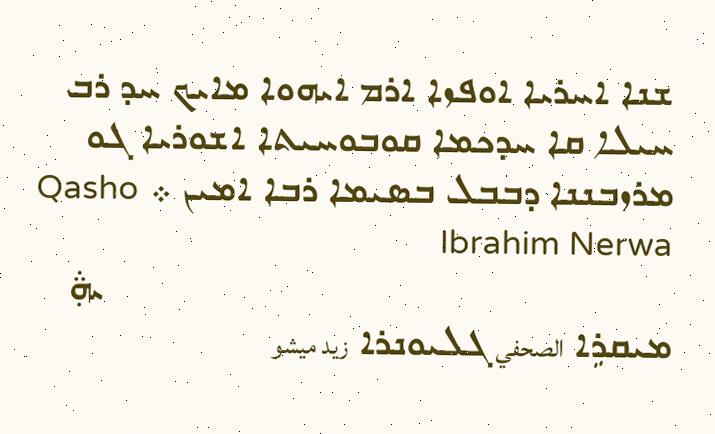ܫܢܐ ܐܚܪܝܐ ܐܘܦܙܐ ܐܪܡ ܐܝܗܘܐ ܡܐܝܟ ܚܕ ܪܒ ܚܝܠܐ ܩܐ ܚܕܟܡܐ ܩܘܒܘܚܝܬܐ ܐܫܘܪܝܐ ܓܘ ܡܪܙܒܢܢܐ ܕܒܒܠ ܒܤܝܡܐ ܪܒܐ ܐܡܝܢ ܀ Qasho Ibrahim Nerwa
                                                      ܞ
ܡܝܩܪܹܐ الصحفي ܓܠܝܘܢܪܐ زيد ميشو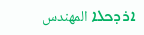ܐܪܕܟܠܐ المهندس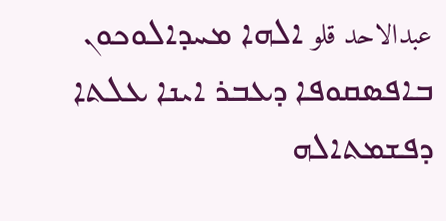عبدالاحد قلو ܐܠܗܐ ܡܚܕܐܠܘܟܘܢ ܒܐܦܤܩܘܦܐ ܕܥܒܪ ܐܝܢܐ ܥܠܬܐ ܕܦܫܡܬܐܠܗ